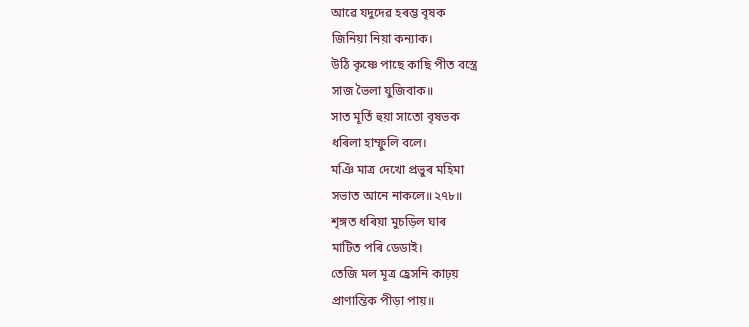আৱে যদুদেৱ হৰম্ভ বৃষক
জিনিয়া নিয়া কন্যাক।
উঠি কৃষ্ণে পাছে কাছি পীত বস্ত্ৰে
সাজ ভৈলা যুজিবাক॥
সাত মূৰ্তি হুয়া সাতো বৃষভক
ধৰিলা হাম্ফুলি বলে।
মঞিঁ মাত্ৰ দেখো প্ৰভুৰ মহিমা
সভাত আনে নাকলে॥২৭৮॥
শৃঙ্গত ধৰিয়া মুচড়িল ঘাৰ
মাটিত পৰি ডেডাই।
তেজি মল মূত্ৰ হ্ৰেসনি কাঢ়য়
প্ৰাণান্তিক পীড়া পায়॥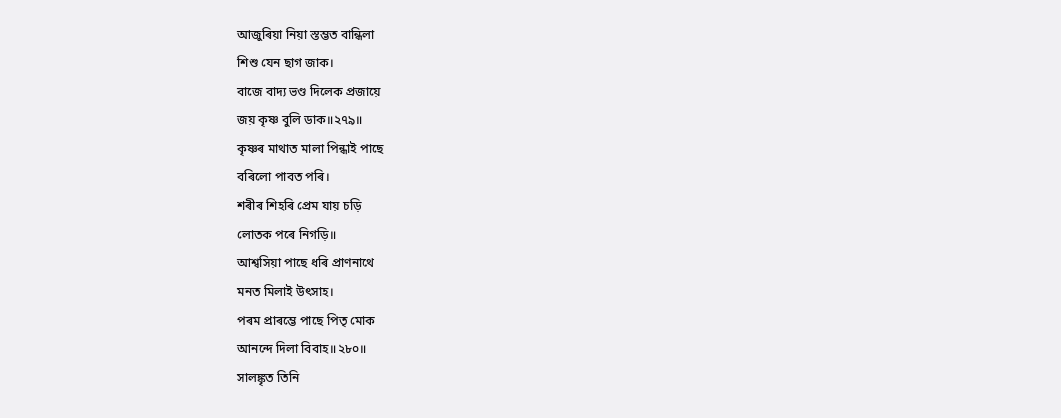আজুৰিয়া নিয়া স্তম্ভত বান্ধিলা
শিশু যেন ছাগ জাক।
বাজে বাদ্য ভণ্ড দিলেক প্ৰজায়ে
জয় কৃষ্ণ বুলি ডাক॥২৭৯॥
কৃষ্ণৰ মাথাত মালা পিন্ধাই পাছে
বৰিলো পাবত পৰি।
শৰীৰ শিহৰি প্ৰেম যায় চড়ি
লোতক পৰে নিগড়ি॥
আশ্বসিয়া পাছে ধৰি প্ৰাণনাথে
মনত মিলাই উৎসাহ।
পৰম প্ৰাৰম্ভে পাছে পিতৃ মোক
আনন্দে দিলা বিবাহ॥২৮০॥
সালঙ্কৃত তিনি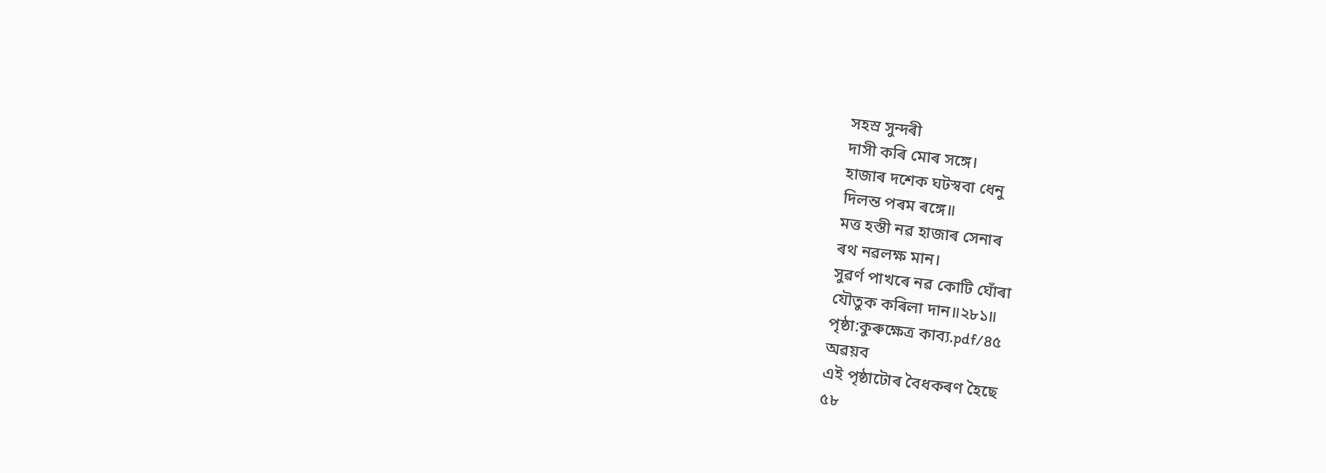সহস্ৰ সুন্দৰী
দাসী কৰি মোৰ সঙ্গে।
হাজাৰ দশেক ঘটস্ববা ধেনু
দিলন্ত পৰম ৰঙ্গে॥
মত্ত হস্তী নৱ হাজাৰ সেনাৰ
ৰথ নৱলক্ষ মান।
সুৱৰ্ণ পাখৰে নৱ কোটি ঘোঁৰা
যৌতুক কৰিলা দান॥২৮১॥
পৃষ্ঠা:কুৰুক্ষেত্ৰ কাব্য.pdf/৪৫
অৱয়ব
এই পৃষ্ঠাটোৰ বৈধকৰণ হৈছে
৫৮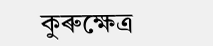কুৰুক্ষেত্ৰ